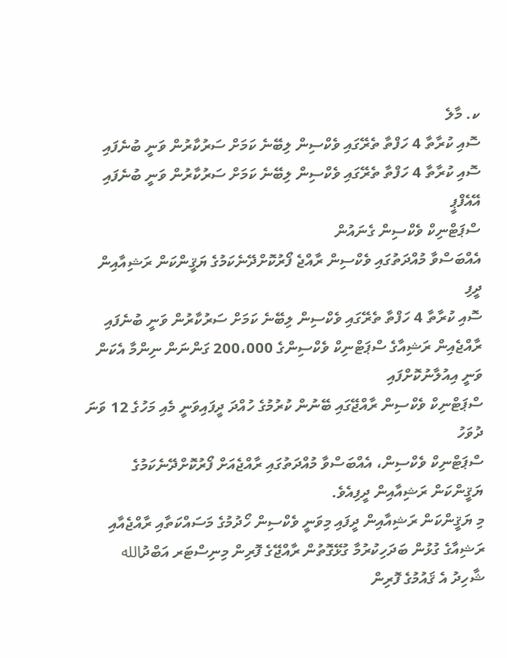ކ. މާލެ
ސޮއި ކުރާތާ 4 ހަފްތާ ތެރޭގައި ވެކްސިން ލިބޭނެ ކަމަށް ސަރުކާރުން ވަނީ ބުނެފައި
ސޮއި ކުރާތާ 4 ހަފްތާ ތެރޭގައި ވެކްސިން ލިބޭނެ ކަމަށް ސަރުކާރުން ވަނީ ބުނެފައި
އޭއެފްޕީ
ސްޕަޓްނިކް ވެކްސިން ގެނައުން
އެއްބަސްވާ މުއްދަތުގައި ވެކްސިން ރާއްޖެ ފޯރުކޮށްދޭނެކަމުގެ ޔަޤީންކަން ރަޝިއާއިން ދީފި
ސޮއި ކުރާތާ 4 ހަފްތާ ތެރޭގައި ވެކްސިން ލިބޭނެ ކަމަށް ސަރުކާރުން ވަނީ ބުނެފައި
ރާއްޖެއިން ރަޝިއާގެ ސްޕަޓްނިކް ވެކްސިންގެ 200،000 ގަންނަން ނިންމާ އެކަން ވަނީ އިއުލާނުކޮށްފައި
ސްޕަޓްނިކް ވެކްސިން ރާއްޖޭގައި ބޭނުން ކުރުމުގެ ހުއްދަ ދީފައިވަނީ މެއި މަހުގެ 12 ވަނަ ދުވަހު
ސްޕަޓްނިކް ވެކްސިން، އެއްބަސްވާ މުއްދަތުގައި ރާއްޖެއަށް ފޯރުކޮށްދޭނެކަމުގެ ޔަޤީންކަން ރަޝިއާއިން ދީފިއެވެ.
މި ޔަޤީންކަން ރަޝިއާއިން ދީފައި މިވަނީ ވެކްސިން ހޯދުމުގެ މަސައްކަތާއި ރާއްޖެއާއި ރަޝިއާގެ ގުޅުން ބަދަހިކުރުމާ ގުޅޭގޮތުން ރާއްޖޭގެ ފޮރިން މިނިސްޓަރ އަބްދުالله ޝާހިދު އެ ޤައުމުގެ ފޮރިން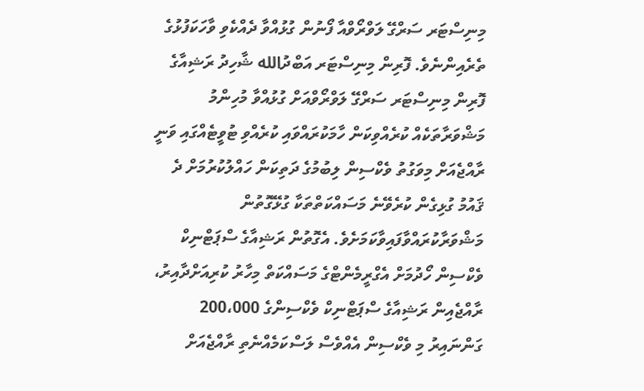މިނިސްޓަރ ސަރްގޭ ލަވްރޯވްއާ ފޯނުން ގުޅުއްވާ ދެއްކެވި ވާހަކަފުޅުގެ ތެރެއިންނެވެ. ފޮރިން މިނިސްޓަރ އަބްދުالله ޝާހިދު ރަޝިއާގެ ފޮރިން މިނިސްޓަރ ސަރްގޭ ލަވްރޯވްއަށް ގުޅުއްވާ މުހިންމު މަޝްވަރާތަކެއް ކުރެއްވިކަން ހާމަކުރައްވައި ކުރެއްވި ޓުވީޓެއްގައި ވަނީ ރާއްޖެއަށް މިވަގުތު ވެކްސިން ލިބުމުގެ ދަތިކަން ހައްލުކުރުމަށް ދެ ޤައުމު ގުޅިގެން ކުރެވޭނެ މަސައްކަތްތަކާ ގުޅޭގޮތުން މަޝްވަރާކުރައްވާފައިވާކަމަށެވެ. އެގޮތުން ރަޝިއާގެ ސްޕަޓްނިކް ވެކްސިން ހޯދުމަށް އެގްރީމެންޓްގެ މަސައްކަތް މިހާރު ކުރިއަށްދާއިރު، ރާއްޖެއިން ރަޝިއާގެ ސްޕަޓްނިކް ވެކްސިންގެ 200،000 ގަންނައިރު މި ވެކްސިން އެއްވެސް ލަސްކަމެއްނެތި ރާއްޖެއަށް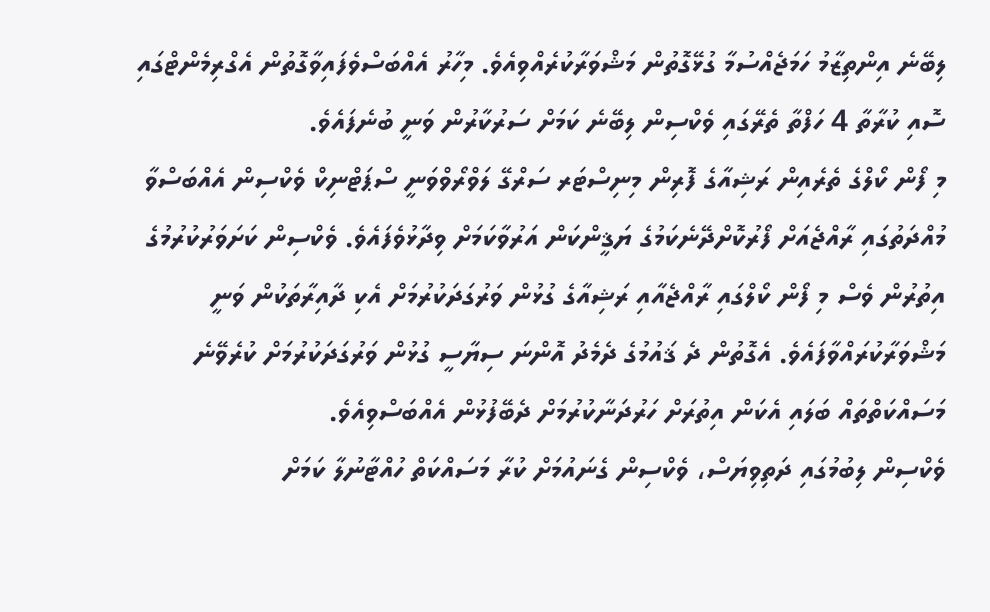ލިބޭނެ އިންތިޒާމު ހަމަޖެއްސުމާ ގުޅޭގޮތުން މަޝްވަރާކުރެއްވިއެވެ. މިހާރު އެއްބަސްވެފައިވާގޮތުން އެގްރިމެންޓްގައި ސޮއި ކުރާތާ 4 ހަފްތާ ތެރޭގައި ވެކްސިން ލިބޭނެ ކަމަށް ސަރުކާރުން ވަނީ ބުނެފައެވެ.
މި ފޯން ކޯލްގެ ތެރެއިން ރަޝިއާގެ ފޮރިން މިނިސްޓަރ ސަރްގޭ ލަވްރޯވްވަނީ ސްޕަޓްނިކް ވެކްސިން އެއްބަސްވާ މުއްދަތުގައި ރާއްޖެއަށް ފޯރުކޮށްދޭނެކަމުގެ ޔަޤީންކަން އަރުވާކަމަށް ވިދާޅުވެފައެވެ. ވެކްސިން ކަށަވަރުކުރުމުގެ އިތުރުން ވެސް މި ފޯން ކޯލްގައި ރާއްޖެއާއި ރަޝިއާގެ ގުޅުން ވަރުގަދަކުރުމަށް އެކި ދާއިރާތަކުން ވަނީ މަޝްވަރާކުރައްވާފައެވެ. އެގޮތުން ދެ ޤައުމުގެ ދެމެދު އޮންނަ ސިޔާސީ ގުޅުން ވަރުގަދަކުރުމަށް ކުރެވޭނެ މަސައްކަތްތައް ބަލައި އެކަން އިތުރަށް ހަރުދަނާކުރުމަށް ދެބޭފުޅުން އެއްބަސްވިއެވެ.
ވެކްސިން ލިބުމުގައި ދަތިވިޔަސް، ވެކްސިން ގެނައުމަށް ކުރާ މަސައްކަތް ހުއްޓާނުލާ ކަމަށް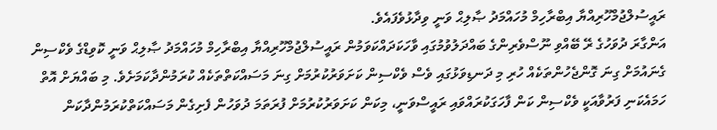ރައީސުލްޖުމްހޫރިއްޔާ އިބްރާހިމް މުހައްމަދު ޞާލިޙް ވަނީ ވިދާޅުވެފައެވެ.
އަންގާރަ ދުވަހުގެ ރޭ ބޭއްވި ނޫސްވެރިންގެ ބައްދަލުވުމުގައި ވާހަކަދައްކަވަމުން ރައީސުލްޖުމްހޫރިއްޔާ އިބްރާހިމް މުހައްމަދު ޞާލިޙް ވަނީ ކޮވިޑްގެ ވެކްސިން ގެނައުމަށް ގިނަ ގޮންޖެހުންތަކެއް ހުރި މި ދަނޑިވަޅުގައި ވެސް ވެކްސިން ކަށަވަރުކުރުމަށް ގިނަ މަސައްކަތްތަކެއް ކުރަމުންދާކަމަށެވެ. މި ބައްޔަށް އޮތް ހަމައެކަނި ފަރުވާއަކީ ވެކްސިން ކަން ފާހަގަކުރައްވައި ރައީސްވަނީ، މިކަން ކަށަވަރުކުރުމަށް ފުރަތަމަ ދުވަހުން ފެށިގެން މަސައްކަތްކުރަމުންދާކަން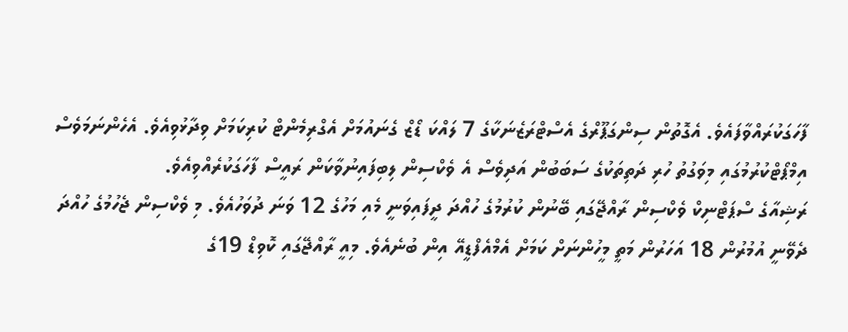ފާހަގަކުރައްވާފައެވެ. އެގޮތުން ސިންގަޕޫރްގެ އެސްޓްރަޒެނަކާގެ 7 ލައްކަ ޑޯޒް ގެނައުމަށް އެގްރިމެންޓް ކުރިކަމަށް ވިދާޅުވިއެވެ. އެހެންނަމަވެސް އިމްޕޯޓްކުރުމުގައި މިވަގުތު ހުރި ދަތިތަކުގެ ސަބަބުން އަދިވެސް އެ ވެކްސިން ލިބިފައިނުވާކަން ރައީސް ފާހަގަކުރެއްވިއެވެ.
ރަޝިއާގެ ސްޕަޓްނިކް ވެކްސިން ރާއްޖޭގައި ބޭނުން ކުރުމުގެ ހުއްދަ ދީފައިވަނީ މެއި މަހުގެ 12 ވަނަ ދުވަހުއެވެ. މި ވެކްސިން ޖެހުމުގެ ހުއްދަ ދެވޭނީ އުމުރުން 18 އަހަރުން މަތީ މީހުންނަށް ކަމަށް އެމްއެފްޑީއޭ އިން ބުނެއެވެ. މިއީ ރާއްޖޭގައި ކޮވިޑް 19ގެ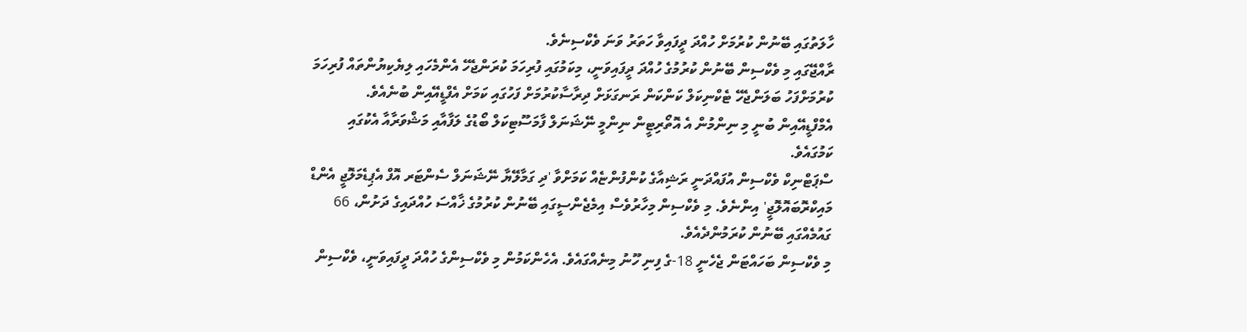ހާލަތުގައި ބޭނުން ކުރުމަށް ހުއްދަ ދީފައިވާ ހަތަރު ވަނަ ވެކްސިނެވެ.
ރާއްޖޭގައި މި ވެކްސިން ބޭނުން ކުރުމުގެ ހުއްދަ ދީފައިވަނީ، މިކަމުގައި ފުރިހަމަ ކުރަންޖެހޭ އެންމެހައި ލިޔެކިޔުންތައް ފުރިހަމަ ކުރުމަށްފަހު ބަލަންޖެހޭ ޓެކްނިކަލް ކަންކަން ރަނގަޅަށް ދިރާސާކުރުމަށް ފަހުގައި ކަމަށް އެފްޑީއޭއިން ބުނެއެވެ. އެމްފްޑީއޭއިން ބުނީ މި ނިންމުން އެ އޮތޯރިޓީން ނިންމީ ނޭޝަނަލް ފާމަސޫޓިކަލް ބޯޑުގެ ލަފާއާއި މަޝްވަރާއާ އެކުގައި ކަމުގައެވެ.
ސްޕަޓްނިކް ވެކްސިން އުފައްދަނީ ރަޝިއާގެ ކުންފުންޏެއް ކަމަށްވާ 'ދި ގަމާލޭޔާ ނޭޝަނަލް ސެންޓަރ އޮފް އެޕިޑެމަލޮޖީ އެންޑް މައިކްރޮބައޮލޮޖީ' އިންނެވެ. މި ވެކްސިން މިހާރުވެސް އިމެޖެންސީގައި ބޭނުން ކުރުމުގެ ޚާއްސަ ހުއްދައިގެ ދަށުން، 66 ގައުމެއްގައި ބޭނުން ކުރަމުންދެއެވެ.
މި ވެކްސިން ބަހައްޓަން ޖެހެނީ 18-ގެ ފިނި ހޫނު މިނެއްގައެވެ. އެހެންކަމުން މި ވެކްސިންގެ ހުއްދަ ދީފައިވަނީ، ވެކްސިން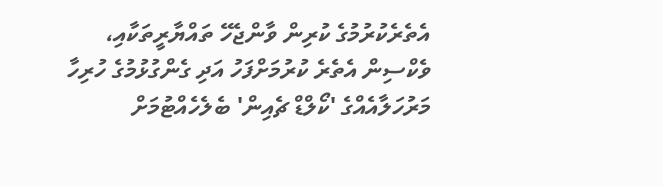އެތެރެކުރުމުގެ ކުރިން ވާންޖެހޭ ތައްޔާރީތަކާއި، ވެކްސިން އެތެރެ ކުރުމަށްފަހު އަދި ގެންގުޅުމުގެ ހުރިހާ މަރުހަލާއެއްގެ 'ކޯލްޑް ޗެއިން' ބެލެހެއްޓުމަށް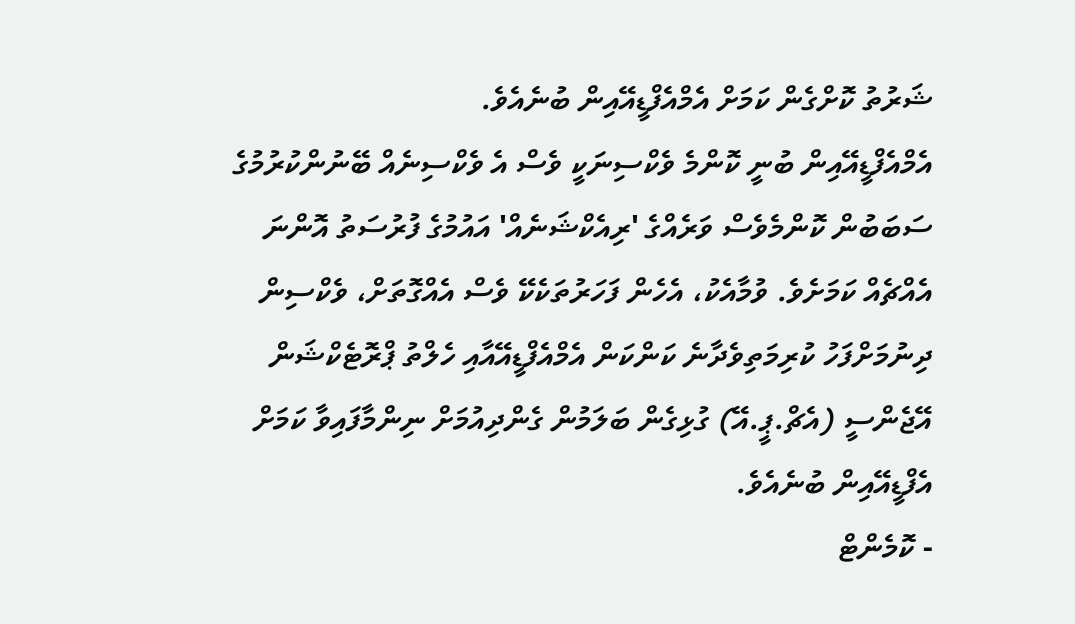ޝަރުތު ކޮށްގެން ކަމަށް އެމްއެފްޑީއޭއިން ބުނެއެވެ.
އެމްއެފްޑީއޭއިން ބުނީ ކޮންމެ ވެކްސިނަކީ ވެސް އެ ވެކްސިނެއް ބޭނުންކުރުމުގެ ސަބަބުން ކޮންމެވެސް ވަރެއްގެ 'ރިއެކްޝަނެއް' އައުމުގެ ފުރުސަތު އޮންނަ އެއްޗެއް ކަމަށެވެ. ވުމާއެކު، އެހެން ފަހަރުތަކެކޭ ވެސް އެއްގޮތަށް، ވެކްސިން ދިނުމަށްފަހު ކުރިމަތިވެދާނެ ކަންކަން އެމްއެފްޑީއޭއާއި ހެލްތު ޕްރޮޓެކްޝަން އޭޖެންސީ (އެޗް.ޕީ.އޭ) ގުޅިގެން ބަލަމުން ގެންދިއުމަށް ނިންމާފައިވާ ކަމަށް އެފްޑީއޭއިން ބުނެއެވެ.
- ކޮމެންޓް